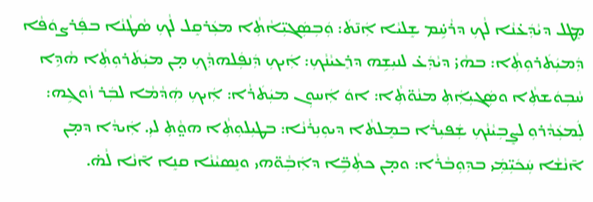ܡܸܛܠ ܕܝܵܕܲܥ̇ܢܵܐ ܠܵܟܼ ܕܪܵܚܹ̇ܡ ܫܸܠܝܵܐ ܐܲܢ̄ܬܿ: ܘܲܒܼܤܲܓܝܼ̈ܐܵܬܼܵܐ ܡܥܲܪܩܸܠ ܠܵܟܼ ܤܵܛܵܢܵܐ ܒܦܲܪܨܘܿܦܵܐ ܕܲܡܝܲܬܿܪܘܼܬܼܵܐ: ܒܗܵܝ̇ ܕܝܵܕܲܥ̇ ܠܢܝܼܫܹܗ ܕܪܸܥܝܵܢܵܟܼ: ܐܲܝܟܼ ܕܲܢܦܲܠܗܕܼܵܟܼ ܡ̣ܢ ܡܝܲܬܿܪܘܼܬܼܵܐ ܗܵܕܹܐ ܚܵܒܼܘܿܫܬܼܵܐ ܘܤܲܓܝܼܐܲܬܼ ܡܢܵܘ̈ܬܼܵܐ: ܐܘܿ ܐܲܚܘܼܢ ܡܝܲܬܿܪܵܐ: ܐܲܝܟܼ ܗܲܕܵܡܵܐ ܠܒܲܪ ܙܵܘܓܹܗ: ܠܲܡܥܲܕܵܪܘܼ ܠܨܸܒܼܝܵܢܵܟܼ ܫܲܦܝܼܪܵܐ ܒܡܸܠܬܵܐ ܕܝܘܼܢܼܪܵܢܵܐ: ܒܛܝܼܠܘܼܬܼܵܐ ܗܘ̤ܵܬܼ ܠܝܼ. ܐܲܝܕܵܐ ܕܡ̣ܢ ܐ̄ܢܵܫܵܐ ܚܲܟܿܝܼ̈ܡܲܝ ܒܕܼܘܼܒܵܪܵܐ: ܘܡ̣ܢ ܟܬܼܵܒܹ̈ܐ ܕܐܲܒܼܵܘ̈ܗܝ ܘܢܸܤܝܵܢܵܐ ܩܢܸܐ ܐ̄ܢܵܐ ܠܵܗ̇.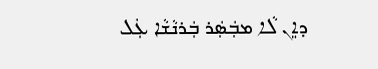ܕܐܸܢ ܠܵܐ ܡܒܲܤܲܪ ܒܲܪܢܵܫܵܐ ܥܲܠ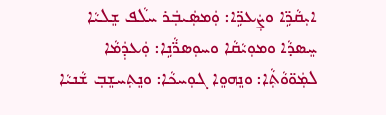ܐܝܼܩܵܪܹ̈ܐ ܘܨܲܥܪܹ̈ܐ: ܘܲܡܤܲܝܒܲܪ ܚܠܵܦ ܫܸܠܝܵܐ ܚܸܤܕܵܐ ܘܡܘܼܝܵܩܵܐ ܘܚܘܼܤܪ̈ܵܢܹܐ: ܘܲܥܕܲܡܵܐ ܠܡܲܘ̈ܘܵܬܼܵܐ: ܘܢܸܗܘܸܐ ܓܘܼܚܟܵܐ: ܘܢܸܬܼܚܫܸܒܼ ܫܵܢܝܵܐ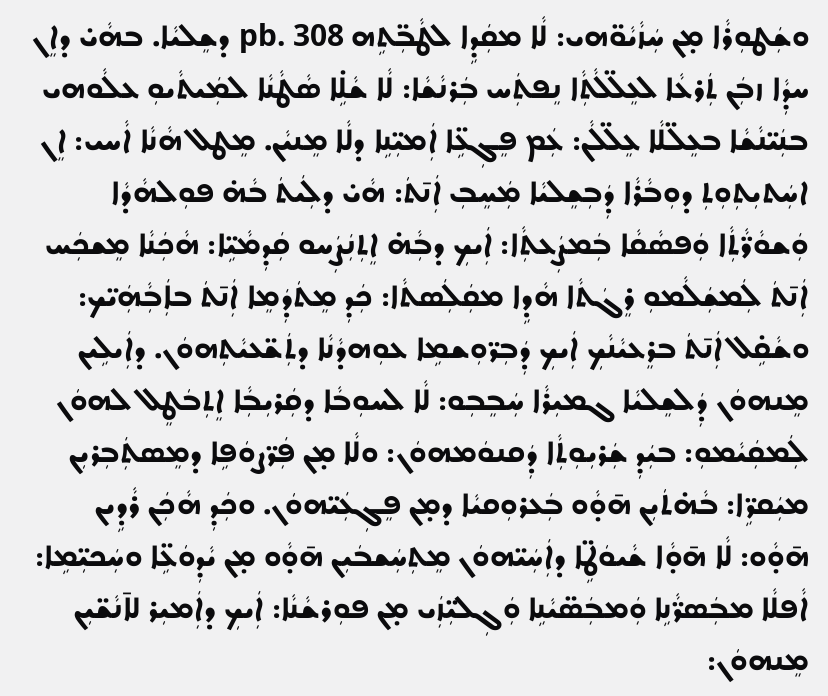ܘܫܲܛܘܼܪܵܐ ܡ̣ܢ ܚܲܙܵܝܵܘ̈ܗܝ: ܠܵܐ ܡܩܲܕܹܐ ܠܛܵܒܼ̈ܬܹܗ pb. 308 ܕܫܸܠܝܵܐ. ܒܗܵܝ̇ ܕܐܸܢ ܚܕܼܵܐ ܙܒܲܢ ܬܲܪܥܵܐ ܠܥܸܠ̈ܠܵܬܼܵܐ ܢܸܦܬܲܚ ܒܲܪܢܵܫܵܐ: ܠܵܐ ܫܵܠܹ̇ܐ ܤܵܛܵܢܵܐ ܠܡܲܝܬܵܝܘܼ ܥܠܵܘܗܝ ܒܢܲܝ̈ܢܵܫܵܐ ܒܥܸܠ̈ܠܵܐ ܥܸܠ̈ܠܵܢ: ܥܲܡ ܦܸܓܼܥܹ̈ܐ ܐܲܡܝܼ̈ܢܹܐ ܕܠܵܐ ܡܸܢܝܵܢ. ܡܸܛܠ ܗܵܢܵܐ ܐܵܚܝ: ܐܸܢ ܐܚܲܬܝܼܬܼܘܼܬܼ ܕܘܼܒܵܪܵܐ ܕܲܒܼܫܸܠܝܵܐ ܡܲܚܸܒܼ ܐܲܢ̄ܬܿ: ܗܵܝ̇ ܕܠܲܝܬܿ ܒܵܗ̇ ܦܘܼܠܗܵܕܵܐ ܘܲܫܘܵܪ̈ܵܬܼܵܐ ܘܲܦܤܵܩܵܐ ܒܲܡܨܲܥܬܼܵܐ: ܐܲܝܟܼ ܕܒܼܵܗ̇ ܐܸܬܼܢܲܨܲܚܘ ܩܲܕܼܡܵܝܹ̈ܐ: ܗܵܟܲܢܵܐ ܡܸܫܟܲܚ ܐܲܢ̄ܬܿ ܠܲܡܫܲܠܵܡܘܼ ܪܸܓܿܬܵܐ ܗܵܕܹܐ ܡܩܲܠܲܤܬܵܐ: ܟܲܕܼ ܡܸܬܿܕܲܡܸܐ ܐܲܢ̄ܬܿ ܒܐܲܒܼܵܗܲܝ̈ܟ: ܘܫܵܩܹ̇ܠ ܐܲܢ̄ܬܿ ܒܪܸܥܝܵܢܵܟܼ ܐܲܝܟܼ ܕܲܒܼܪ̈ܘܼܫܡܹܐ ܥܘܼܗܕܵܢܵܐ ܕܬܲܫ̈ܥܝܵܬܼܗܘܿܢ. ܕܐܲܝܠܹܝܢ ܡܸܢܗܘܿܢ ܕܲܠܫܸܠܝܵܐ ܓܡܝܼܪܵܐ ܚܲܒܸܒܼܘ: ܠܵܐ ܠܚܘܼܒܵܐ ܕܩܲܪܝܼܒܼܵܐ ܐܸܬܼܒܿܛܸܠ ܠܗܘܿܢ ܠܲܡܩܲܝܵܡܘܼ: ܒܝܲܕܼ ܫܲܪܝܼܘܼܬܼܵܐ ܕܲܩܢܘܿܡܗܘܿܢ: ܘܠܵܐ ܡ̣ܢ ܦܲܪ̈ܨܘܿܦܹܐ ܕܡܸܤܬܲܒܼܪܝܼܢ ܡܝܲܩܪܹ̈ܐ: ܒܵܗ̇ܬܿܝܼܢ ܗ̄ܘ̣ܵܘ ܒܲܥܪܘܼܩܝܵܐ ܕܡ̣ܢ ܦܸܓܼܥܲܝ̈ܗܘܿܢ. ܘܟܲܕܼ ܗܵܟܲܢ ܪܵܕܹܝܢ ܗ̄ܘ̣ܵܘ: ܠܵܐ ܗ̄ܘ̣ܵܐ ܫܵܝܘܿܛܹ̈ܐ ܕܐܲܚܲܝ̈ܗܘܿܢ ܡܸܬܼܚܲܫܒܿܝܼܢ ܗ̄ܘ̣ܵܘ ܡ̣ܢ ܝܵܕܼܘܿܥܹ̈ܐ ܘܚܲܟܝܼ̈ܡܹܐ: ܐܵܦܠܵܐ ܡܒܲܤܪ̈ܵܢܹܐ ܘܲܡܒܲܤ̈ܝܵܢܹܐ ܘܲܓܼܠܝܼ̈ܙܲܝ ܡ̣ܢ ܦܘܼܪܫܵܢܵܐ: ܐܲܝܟܼ ܕܐܲܡܝܼܪ ܠܐ̄ܢܵܫ̈ܝܼܢ ܡܸܢܗܘܿܢ: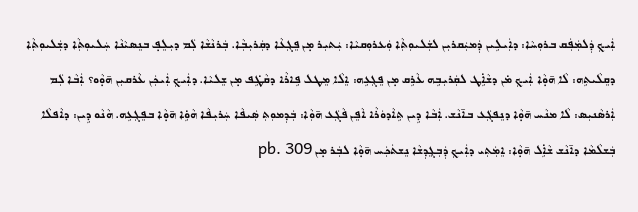ܐܲܝܟܼ ܕܲܠܡܲܦܲܩ ܒܪܘܼܚܵܐ: ܕܐܲܝܠܹܝܢ ܕܲܡܝܲܩܪܝܼܢ ܠܫܲܠܝܘܼܬܼܵܐ ܘܲܥܪܘܼܩܝܵܐ: ܝܲܬܝܼܪ ܡ̣ܢ ܦܸܓܼܥܵܐ ܕܩܲܪܝܼܒܼܵܐ. ܒܲܪܢܵܫܵܐ ܠܲܡ ܕܝܼܠܸܦ̣ ܒܢܸܤܝܵܢܵܐ ܚܲܠܝܘܼܬܼܵܐ ܕܫܲܠܝܘܼܬܼܵܐ ܕܩܸܠܵܝܬܹܗ: ܠܵܐ ܗ̄ܘ̣ܵܐ ܐܲܝܟܼ ܡ̇ܢ ܕܫܵܐܹ̇ܛ ܠܩܲܪܝܼܒܹܗ ܥܵܪܹܩ ܡ̣ܢ ܦܸܓܼܥܹܗ: ܐܸܠܵܐ ܡܸܛܠ ܦܹܐܪܵܐ ܕܩܵܛܹ̇ܦ ܡ̣ܢ ܫܸܠܝܵܐ. ܕܐܲܝܟܼ ܐܲܝܟܲܢ ܥܵܪܩܝܼܢ ܗ̄ܘ̣ܵܘ؟ ܐܲܒܵܐ ܠܲܡ ܐܲܪܤܵܢܝܼܣ: ܠܵܐ ܡܢܵܚ ܗ̄ܘ̣ܵܐ ܕܢܸܦܓܲܥ ܒܐ̄ܢܵܫ. ܐܲܒܵܐ ܕܹܝܢ ܬܹܐܵܕܘܿܪܵܐ ܐܵܦܸܢ ܦܵܓܲܥ ܗ̄ܘܼܵܐ: ܒܲܕܼܡܘܼܬܼ ܤܲܝܦܵܐ ܚܲܪܝܼܦܵܐ ܗܵܘܹ̇ܐ ܗ̄ܘ̣ܵܐ ܒܦܸܓܼܥܹܗ. ܗܵܢܵܘ ܕܹܝܢ: ܕܐܵܦܠܵܐ ܒܲܫܠܵܡܵܐ ܕܐ̄ܢܵܫ ܫܵܐܹ̇ܠ ܗ̄ܘ̣ܵܐ: ܐܸܡܲܬܼܝ ܕܐܲܝܟܼ ܕܲܒܼܓܸܕܼܫܵܐ ܢܸܫܬܿܟܲܚ ܗ̄ܘ̣ܵܐ ܠܒܲܪ ܡ̣ܢ pb. 309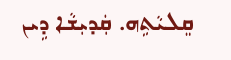ܩܸܠܝܵܬܹܗ. ܩܲܕܝܼܫܵܐ ܕܹܝܢ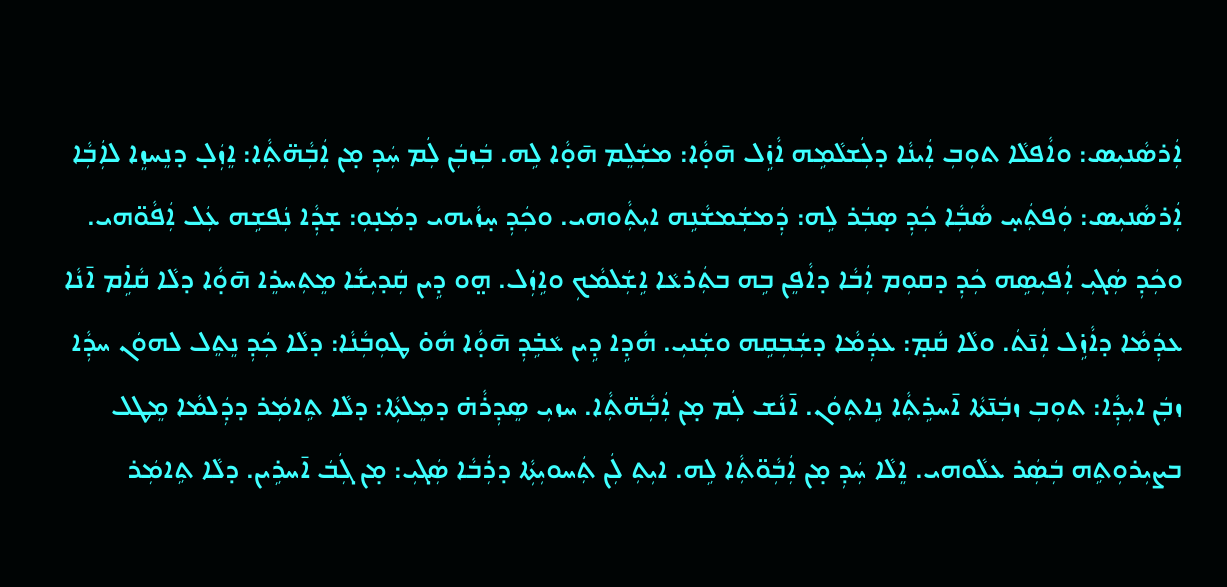ܐܲܪܤܵܢܝܼܣ: ܘܐܵܦܠܵܐ ܬܘܼܒܼ ܐܲܝܢܵܐ ܕܠܲܫܠܵܡܹܗ ܐܵܙܹ̇ܠ ܗ̄ܘ̣ܵܐ: ܡܫܲܠܸܡ ܗ̄ܘ̣ܵܐ ܠܹܗ. ܒܲܙܒܲܢ ܠܲܡ ܚܲܕܼ ܡ̣ܢ ܐܲܒܼܵܗ̈ܬܼܵܐ: ܐܸܙܲܠ̣ ܕܢܸܚܙܸܐ ܠܐܲܒܼܵܐ ܐܲܪܤܵܢܝܼܣ: ܘܲܦܬܲܚ̣ ܤܵܒܼܵܐ ܟܲܕܼ ܤ̣ܒܲܪ ܠܹܗ: ܕܲܡܫܲܡܫܵܢܹܗ ܐܝܼܬܼܵܘܗܝ. ܘܟܲܕܼ ܚ̣ܙܵܝܗܝ ܕܡܲܢ̣ܘܼ: ܫ̣ܕܼܵܐ ܢܲܦܫܹܗ ܥܲܠ ܐܲܦܵܘ̈ܗܝ. ܘܟܲܕܼ ܤܲܓܝܼ ܐܲܦܝܼܤܹܗ ܟܲܕܼ ܕܩܘܼܡ ܐܲܒܵܐ ܕܐܵܦܸܢ ܒܹܗ ܒܬܲܪܥܵܐ ܐܹܫܲܠܡܵܟܼ ܘܐܹܙܲܠ. ܗ̤ܘ ܕܹܝܢ ܩܲܕܝܼܫܵܐ ܡܸܬܼܚܪܸܐ ܗ̄ܘ̣ܵܐ ܕܠܵܐ ܩܵܐܹ̇ܡ ܐ̄ܢܵܐ ܥܕܲܡܵܐ ܕܐܵܙܹ̇ܠ ܐܲܢ̄ܬܿ. ܘܠܵܐ ܩܵܡ̣: ܥܕܲܡܵܐ ܕܫܲܒܼܩܹܗ ܘܫܲܢܝܼ. ܗܵܕܹܐ ܕܹܝܢ ܥܵܒܹ̇ܕܼ ܗ̄ܘ̣ܵܐ ܗܵܘ̇ ܛܘܼܒܼܵܢܵܐ: ܕܠܵܐ ܟܲܕܼ ܢܸܬܸܠ ܠܗܘܿܢ ܚܕܼܵܐ ܙܒܲܢ ܐܝܼܕܼܵܐ: ܬܘܼܒܼ ܙܒܲܢ̄ܬܵܐ ܐ̄ܚܪܹܬܼܵܐ ܢܹܐܬܼܘܿܢ. ܐ̄ܢܵܫ ܠܲܡ ܡ̣ܢ ܐܲܒܼܵܗ̈ܬܼܵܐ. ܚܙܝܼ ܤܸܕܼܪܵܗ̇ ܕܡܸܠܬܼܵܐ: ܕܠܵܐ ܬܹܐܡܲܪ ܕܕܲܠܡܵܐ ܡܸܛܠ ܒܨܝܼܪܘܼܬܹܗ ܒܲܤܲܪ ܥܠܵܘܗܝ. ܐܸܠܵܐ ܚܲܕܼ ܡ̣ܢ ܐܲܒܼܵܘ̈ܬܼܵܐ ܠܹܗ. ܐܝܼܬܼ ܠܲܢ ܬܲܚܘܝܼܬܼܵܐ ܕܪܲܒܵܐ ܤܲܓܝܼ: ܡ̣ܢ ܓܲܒܿ ܐ̄ܚܪܹܝܢ. ܕܠܵܐ ܬܹܐܡܲܪ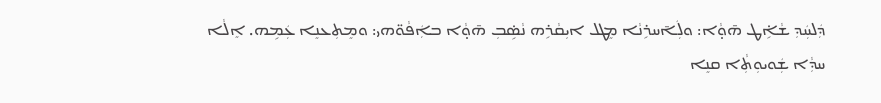ܕܲܠܚܲܕܼ ܫܵܐܹ̇ܛ ܗ̄ܘ̣ܵܐ: ܘܠܲܐ̄ܚܪܹܢܵܐ ܡܸܛܠ ܐܝܼܩܵܪܹܗ ܢܵܤܹ̇ܒܼ ܗ̄ܘ̣ܵܐ ܒܐܲܦܵܘ̈ܗܝ: ܘܡܸܬܼܥܢܸܐ ܥܲܡܹܗ. ܐܸܠܵܐ ܚܕܼܵܐ ܫܲܘܝܘܼܬܼܵܐ ܩܢܸܐ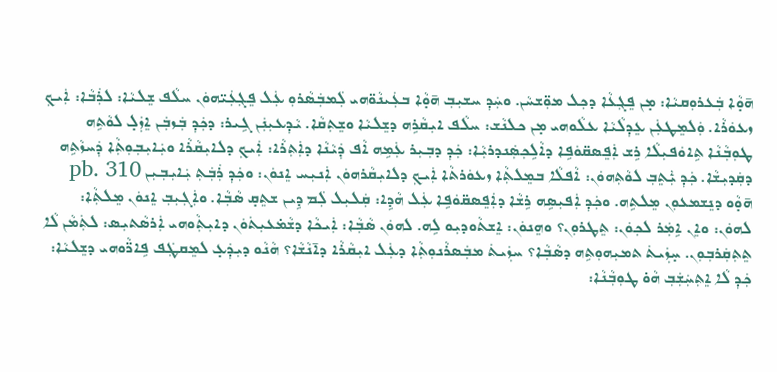ܗ̄ܘ̣ܵܐ ܒܲܥܪܘܼܩܝܵܐ: ܡ̣ܢ ܦܸܓܼܥܵܐ ܕܟܼܠ ܡܘܼ̈ܫܚܵܢ. ܘܚܲܕܼ ܚܫܝܼܒܼ ܗ̄ܘ̣ܵܐ ܒܥܲܝܢܵܘ̈ܗܝ ܠܲܡܒܲܤܵܪܘܼ ܥܲܠ ܦܸܓܼܥܲܝ̈ܗܘܿܢ ܚܠܵܦ ܫܸܠܝܵܐ: ܠܪܲܒܵܐ: ܐܲܝܟܼ ܙܥܘܿܪܵܐ. ܘܲܠܡܸܛܥܲܢ ܥܸܕܼܠܵܝܵܐ ܥܠܵܘܗܝ ܡ̣ܢ ܟܠܢܵܫ: ܚܠܵܦ ܐܝܼܩܵܪܹܗ ܕܫܸܠܝܵܐ ܘܫܸܬܼܩܵܐ. ܝܵܕܼܥܝܼܢܲܢ ܓܹܝܪ: ܕܟܲܕܼ ܒܲܙܒܲܢ ܐܸܙܲܠ̣ ܠܘܵܬܹܗ ܛܘܼܒܼܵܢܵܐ ܬܹܐܘܿܦܝܼܠܵܐ ܪܹܫ ܐܲܦܸܤܩ̈ܘܿܦܹܐ ܕܐܵܠܹܟܼܤܲܢܕܪܝܼܵܐ: ܟܲܕܼ ܕܒܼܝܼܪ ܥܲܡܹܗ ܐܵܦ ܕܲܝܵܢܵܐ ܕܐܲܬܼܪܵܐ: ܐܲܝܟܼ ܕܠܐܝܼܩܵܪܵܐ ܘܝܲܐܝܼܒܼܘܼܬܼܵܐ ܕܲܚܙܵܬܹܗ ܕܩܲܕܝܼܫܵܐ. ܟܲܕܼ ܝܑܼܬܸܒܼ ܠܘܵܬܼܗܘܿܢ: ܐܵܦܠܵܐ ܒܡܸܠܬܼܵܐ ܙܥܘܿܪܬܵܐ ܐܲܝܟܼ ܕܠܐܝܼܩܵܪܗܘܿܢ ܐܲܢܝܼܚ ܐܸܢܘܿܢ: ܘܟܲܕܼ ܪܲܒܲܬܼ ܝܲܐܝܼܒܼܝܼܢ pb. 310 ܗ̄ܘ̣ܵܘ ܕܢܸܫܡܥܘܼܢ ܡܸܠܬܹܗ. ܘܟܲܕܼ ܐܲܦܝܼܤܹܗ ܪܹܫܵܐ ܕܐܲܦܸܤܩ̈ܘܿܦܹܐ ܥܲܠ ܗܵܕܹܐ: ܩܲܠܝܼܠ ܠܲܡ ܕܹܝܢ ܫܬܸܩ̣ ܤܵܒܼܵܐ. ܘܐܲܓܼܝܼܒܼ ܐܸܢܘܿܢ ܡܸܠܬܼܵܐ: ܠܗܘܿܢ: ܘܐܸܢ ܐܹܡܲܪ ܠܟܼܘܿܢ: ܬܸܛܪܘܼܢ؟ ܘܗܸܢܘܿܢ: ܐܸܫܬܵܘܕܝܼܘ ܠܹܗ. ܠܗܘܿܢ ܤܵܒܼܵܐ: ܐܲܝܟܵܐ ܕܫܵܡ̇ܥܝܼܬܿܘܿܢ ܕܐܝܼܬܼܵܘܗܝ ܐܲܪܤܵܬܝܼܣ: ܠܬܲܡܵܢ ܠܵܐ ܬܸܬܼܩܲܪܒܼܘܼܢ. ܚ̣ܙܲܝܬܿ ܬܡܝܼܗܘܼܬܹܗ ܕܤܵܒܼܵܐ؟ ܚܙܲܝܬܿ ܡܒܲܤܪܵܢܘܼܬܼܵܐ ܕܥܲܠ ܐܝܼܩܵܪܵܐ ܕܐ̄ܢܵܫܵܐ؟ ܗܵܢܵܘ ܕܝܼܕܲܥ̣ ܠܡܸܩܛܲܦ ܦܹܐܪ̈ܵܘܗܝ ܕܫܸܠܝܵܐ: ܟܲܕܼ ܠܵܐ ܐܸܬܼܚܲܫܲܒܼ ܗܵܘ̇ ܛܘܼܒܼܵܢܵܐ: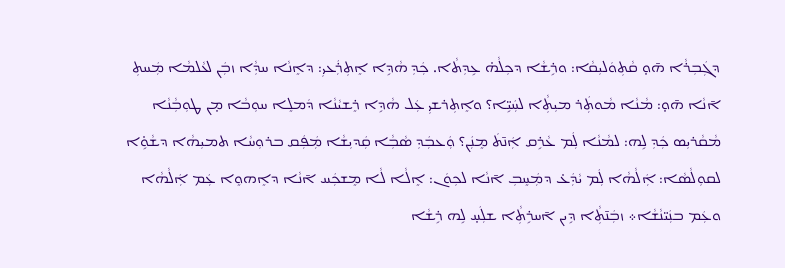ܕܓܲܒܼܪܵܐ ܗ̄ܘ̣ ܩܵܬܼܘܿܠܝܼܩܵܐ: ܘܪܹܫܵܐ ܕܟܼܠܵܗ̇ ܥܹܕܼܬܵܐ. ܟܲܕܼ ܗܵܕܹܐ ܐܸܬܼܪܲܥܝܼ: ܕܐܸܢܵܐ ܚܕܼܵܐ ܙܒܲܢ ܠܥܵܠܡܵܐ ܡܲܚܬܼ ܐ̄ܢܵܐ ܗ̄ܘ̣: ܡܵܢܵܐ ܡܵܘܬܲܪ ܡܝܼܬܼܵܐ ܠܚܲܝܹ̈ܐ؟ ܘܐܸܬܼܪܫܝܼ ܥܲܠ ܗܵܕܹܐ ܪܸܫܝܵܢܵܐ ܕܿܡܠܸܐ ܚܘܼܒܵܐ ܡ̣ܢ ܛܘܼܒܼܵܢܵܐ ܡܵܩܵܪܝܼܣ ܟܲܕܼ ܠܹܗ: ܠܡܵܢܵܐ ܠܲܡ ܥܵܪܹܩ ܐܲܢ̄ܬܿ ܡܸܢܲܢ؟ ܘܲܥܒܲܕܼ ܤܵܒܼܵܐ ܩܲܕܝܼܫܵܐ ܡܲܦܲܩ ܒܪܘܼܚܵܐ ܬܡܝܼܗܵܐ ܕܫܵܘܹ̇ܐ ܠܩܘܼܠܵܤܵܐ: ܐܲܠܵܗܵܐ ܠܲܡ ܝܵܕܲܥ̇ ܕܡܲܚܸܒܼ ܐ̄ܢܵܐ ܠܟܼܘܿܢ: ܐܸܠܵܐ ܠܵܐ ܡܸܫܟܲܚ ܐ̄ܢܵܐ ܕܐܸܗܘܸܐ ܥܲܡ ܐܲܠܵܗܵܐ ܘܥܲܡ ܒܢܲܝ̈ܢܵܫܵܐ܀ ܙܒܲܢ̄ܬܼܵܐ ܕܹܝܢ ܐ̄ܚܪܹܬܼܵܐ ܫܠܲܚ̣ ܠܹܗ ܪܹܫܵܐ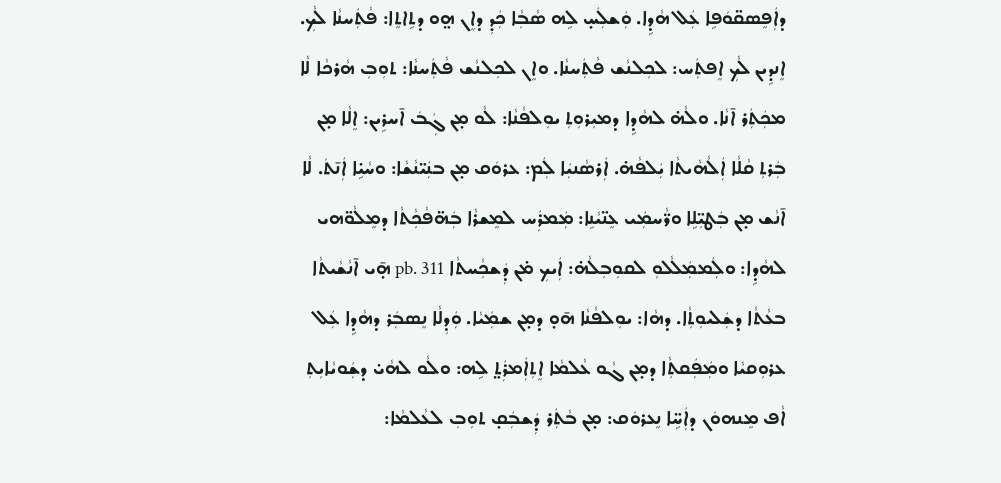ܕܐܲܦܸܤܩ̈ܘܿܦܹܐ ܥܲܠ ܗܵܕܹܐ. ܘܲܫܠܲܚ̣ ܠܹܗ ܤܵܒܼܵܐ ܟܲܕܼ ܕܐܸܢ ܗ̤ܘ ܕܬܹܐܬܸܐ: ܦܵܬܲܚܢܵܐ ܠܵܟܼ. ܐܸܢܕܹܝܢ ܠܵܟܼ ܐܸܦܬܲܚ: ܠܟܼܠܢܵܫ ܦܵܬܲܚܢܵܐ. ܘܐܸܢ ܠܟܼܠܢܵܫ ܦܵܬܲܚܢܵܐ: ܬܘܼܒܼ ܗܵܪܟܵܐ ܠܵܐ ܡܟܲܬܲܪ ܐ̄ܢܵܐ. ܘܠܵܗ̇ ܠܗܵܕܹܐ ܕܡܝܼܪܘܼܬܼ ܝܘܼܠܦܵܢܵܐ: ܠܵܘ ܡ̣ܢ ܓܲܒܿ ܐ̄ܚܪܹܝܢ: ܐܸܠܵܐ ܡ̣ܢ ܒܲܪܬܼ ܩܵܠܵܐ ܐܲܠܵܗܵܝܬܵܐ ܝܲܠܦܵܗ̇. ܐܲܪܤܵܢܝܲܐ ܠܲܡ: ܥܪܘܿܩ ܡ̣ܢ ܒܢܲܝ̈ܢܵܫܵܐ: ܘܚܵܝܹ̇ܐ ܐܲܢ̄ܬܿ. ܠܵܐ ܐ̄ܢܵܫ ܡ̣ܢ ܒܲܛܝܼ̈ܠܹܐ ܘܪ̈ܵܚܡܲܝ ܥܸܢ̈ܝܵܢܹܐ: ܡܲܡܪܲܚ ܠܡܸܫܪܵܐ ܒܲܗ̈ܦܵܟܼܵܬܵܐ ܕܡܸܠܵܘ̈ܗܝ ܠܗܵܕܹܐ: ܘܠܲܡܡܲܠܵܠܘܼ ܠܩܘܼܒܼܠܵܗ̇: ܐܲܝܟܼ ܡ̇ܢ ܕܲܫܟܼܵܚܬܵܐ pb. 311 ܗ̣̄ܝ ܐ̄ܢܵܫܵܝܬܵܐ ܒܥܵܬܵܐ ܕܫܲܠܝܘܼܬܼܵܐ. ܕܗܵܐ: ܝܘܼܠܦܵܢܵܐ ܗ̄ܘ̣ ܕܡ̣ܢ ܫܡܲܝܵܐ. ܘܲܕܼܠܵܐ ܢܸܤܒܲܪ ܕܗܵܕܹܐ ܥܲܠ ܥܪܘܼܩܝܵܐ ܘܡܲܦܲܩܬܼܵܐ ܕܡ̣ܢ ܓܵܘ ܥܵܠܡܵܐ ܐܸܬܼܐܲܡܪܲܬ̤ ܠܹܗ: ܘܠܵܘ ܠܗܵܝ̇ ܕܫܲܘܝܵܐܝܼܬܼ ܐܵܦ ܡܸܢܗܘܿܢ ܕܐܲܚܹ̈ܐ ܢܸܥܪܘܿܩ: ܡ̣ܢ ܒܵܬܲܪ ܕܲܫܒܲܩ̣ ܬܘܼܒܼ ܠܥܵܠܡܵܐ: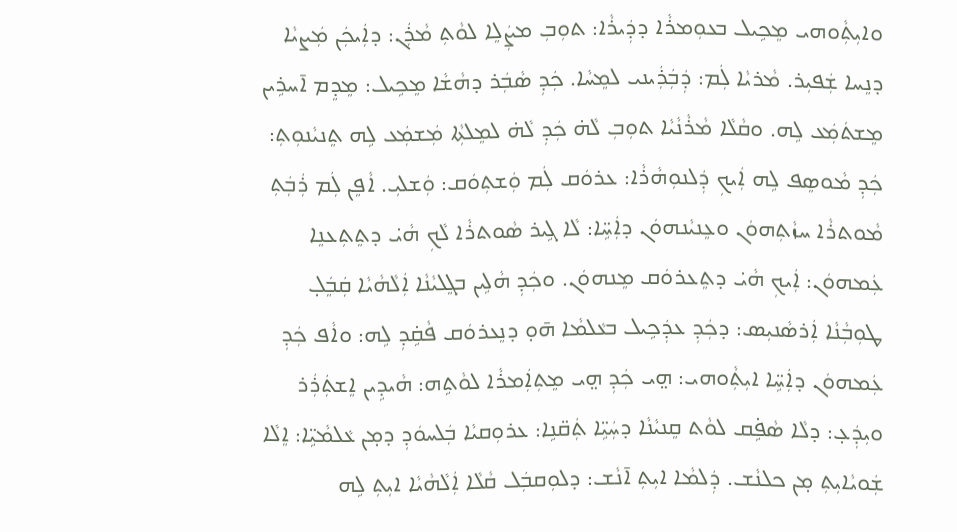ܘܐܝܼܬܼܵܘܗܝ ܡܸܟܹܝܠ ܒܥܘܼܡܪܵܐ ܕܕܲܝܪܵܐ: ܬܘܼܒܼ ܡܨܲܠܸܐ ܠܘܵܬܼ ܡܵܪܲܢ: ܕܐܲܝܟܲܢ ܡܲܨܝܵܐ ܕܢܸܚܐ ܫܲܦܝܼܪ. ܡܵܪܝܵܐ ܠܲܡ: ܕܲܒܲܪܲܝܢܝ ܠܡܸܚܵܐ. ܟܲܕܼ ܤܵܒܲܪ ܕܗܵܫܵܐ ܡܸܟܹܝܠ: ܡܸܕܸܡ ܐ̄ܚܪܹܝܢ ܡܸܫܬܿܡܲܥ ܠܹܗ. ܘܩܵܠܵܐ ܡܵܪܵܢܵܝܵܐ ܬܘܼܒܼ ܠܵܗ̇ ܟܲܕܼ ܠܵܗ̇ ܠܡܸܠܬܼܵܐ ܡܲܫܡܲܥ ܠܹܗ ܬܸܢܝܵܢܘܼܬܼ: ܟܲܕܼ ܡܵܘܤܸܦ ܠܹܗ ܐܲܝܟܼ ܕܲܠܢܘܼܗܵܪܵܐ: ܥܪܘܿܩ ܠܲܡ ܘܲܫܬܼܘܿܩ: ܘܲܫܠܝܼ. ܐܵܦܸܢ ܠܲܡ ܪܲܒܲܬܼ ܡܵܘܬܪܵܐ ܚܙܵܬܼܗܘܿܢ ܘܥܸܢܝܵܢܗܘܿܢ ܕܐܲܚܹ̈ܐ: ܠܵܐ ܓܹܝܪ ܤܵܘܬܪܵܐ ܠܵܟܼ ܗܵܝ̇ ܕܬܸܬܼܥܢܸܐ ܥܲܡܗܘܿܢ: ܐܲܝܟܼ ܗܵܝ̇ ܕܬܸܥܪܘܿܩ ܡܸܢܗܘܿܢ. ܘܟܲܕܼ ܗܵܠܹܝܢ ܒܓܸܠܝܵܢܵܐ ܐܲܠܵܗܵܝܵܐ ܩܲܒܸܿܠ̣ ܛܘܼܒܼܵܢܵܐ ܐܲܪܤܵܢܝܼܣ: ܕܟܲܕܼ ܥܕܲܟܹܝܠ ܒܥܵܠܡܵܐ ܗ̄ܘ̣ ܕܢܸܥܪܘܿܩ ܦܵܩܹ̇ܕܼ ܠܹܗ: ܘܐܵܦ ܟܲܕܼ ܥܲܡܗܘܿܢ ܕܐܲܚܹ̈ܐ ܐܝܼܬܼܵܘܗܝ: ܗ̤ܝ ܟܲܕܼ ܗ̤ܝ ܡܸܬܼܐܲܡܪܵܐ ܠܘܵܬܹܗ: ܗܵܝܕܹܝܢ ܐܸܫܬܲܪܲܪ ܘܝܼܕܲܥ̣: ܕܠܵܐ ܤܵܦܹ̇ܩ ܠܘܵܬ ܩܸܢܝܵܢܵܐ ܕܚܲܝܹ̈ܐ ܬܲܩ̈ܢܹܐ: ܥܪܘܼܩܝܵܐ ܒܲܠܚܘܿܕܼ ܕܡ̣ܢ ܥܵܠܡܵܝܹ̈ܐ: ܐܸܠܵܐ ܫܲܘܝܵܐܝܼܬܼ ܡ̣ܢ ܟܠܢܵܫ. ܕܲܠܡܵܐ ܐܝܼܬܼ ܐ̄ܢܵܫ: ܕܠܘܼܩܒܲܠ ܩܵܠܵܐ ܐܲܠܵܗܵܝܵܐ ܐܝܼܬܼ ܠܹܗ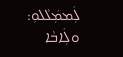ܠܲܡܡܲܠܵܠܘܼ: ܘܠܲܐܒܵܐ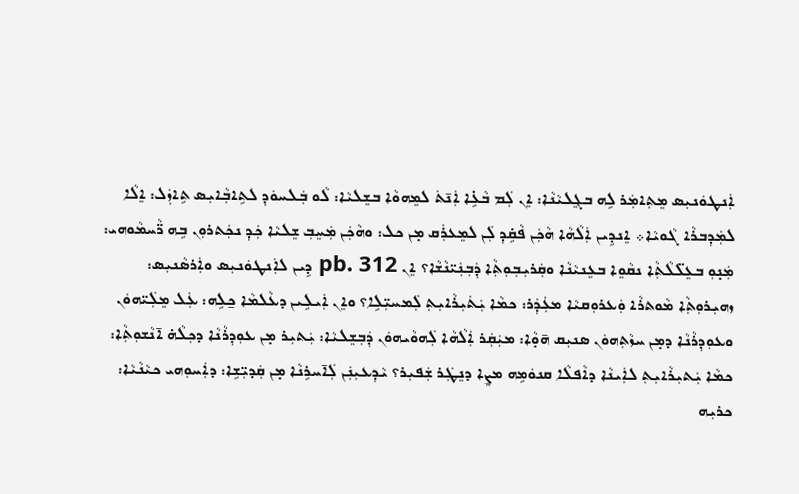ܐܲܢܛܘܿܢܝܼܣ ܡܸܬܼܐܡܲܪ ܠܹܗ ܒܓܸܠܝܵܢܵܐ: ܐܸܢ ܠܲܡ ܒܵܥܹ̇ܐ ܐܲܢ̄ܬܿ ܠܡܸܗܘܵܐ ܒܫܸܠܝܵܐ: ܠܵܘ ܒܲܠܚܘܿܕܼ ܠܬܹܐܒܼܵܐܝܼܣ ܬܹܐܙܲܠ: ܐܸܠܵܐ ܠܡܲܕܼܒܪܵܐ ܓܵܘܝܵܐ܀ ܐܸܢܕܹܝܢ ܐܲܠܵܗܵܐ ܗܵܟܲܢ ܦܵܩܹ̇ܕܼ ܠܲܢ ܠܡܸܥܪܲܩ ܡ̣ܢ ܟܠ: ܘܗܵܟܲܢ ܡܲܚܸܒܼ ܫܸܠܝܵܐ ܟܲܕܼ ܢܟܲܬܪܘܼܢ ܒܹܗ ܪ̈ܵܚܡܵܘܗܝ: ܡܲܢ̣ܘܼ ܒܥܸܠ̈ܠܵܬܼܵܐ ܢܩܵܘܸܐ ܒܥܸܢܝܵܢܵܐ ܘܩܲܪܝܼܒܼܘܼܬܼܵܐ ܕܲܒܼܢܲܝ̈ܢܵܫܵܐ؟ ܐܸܢ pb. 312 ܕܹܝܢ ܠܐܲܢܛܘܿܢܝܼܣ ܘܐܲܪܤܵܢܝܼܣ: ܙܗܝܼܪܘܼܬܼܵܐ ܡܵܘܬܪܵܐ ܘܲܥܪܘܼܩܝܵܐ ܡܥܲܕܲܪ: ܟܡܵܐ ܝܲܬܿܝܼܪܵܐܝܼܬܼ ܠܲܡܚܝܼ̈ܠܹܐ؟ ܘܐܸܢ ܐܲܝܠܹܝܢ ܕܥܵܠܡܵܐ ܟ̱ܠܹܗ: ܥܲܠ ܡܸܠܲܝ̈ܗܘܿܢ ܘܥܘܼܕܼܪܵܢܵܐ ܕܡ̣ܢ ܚܙܵܬܼܗܘܿܢ ܤܢܝܼܩ ܗ̄ܘ̣ܵܐ: ܡܝܲܩܲܪ ܐܲܠܵܗܵܐ ܠܲܗܘܵܝܗܘܿܢ ܕܲܒܼܫܸܠܝܵܐ: ܝܲܬܝܼܪ ܡ̣ܢ ܥܘܼܕܼܪܵܢܵܐ ܕܟܼܠܵܗ̇ ܐ̄ܢܵܫܘܼܬܼܵܐ: ܟܡܵܐ ܝܲܬܝܼܪܵܐܝܼܬܼ ܠܐܲܝܢܵܐ ܕܐܵܦܠܵܐ ܩܢܘܿܡܹܗ ܡܨܸܐ ܕܢܸܛܲܪ ܫܲܦܝܼܪ؟ ܝܵܕܼܥܝܼܢܲܢ ܠܲܐ̄ܚܪܹܢܵܐ ܡ̣ܢ ܩܲܕܝܼ̈ܫܹܐ: ܕܐܲܚܘܼܗܝ ܟܝܵܢܵܝܵܐ: ܟܪܝܼܗ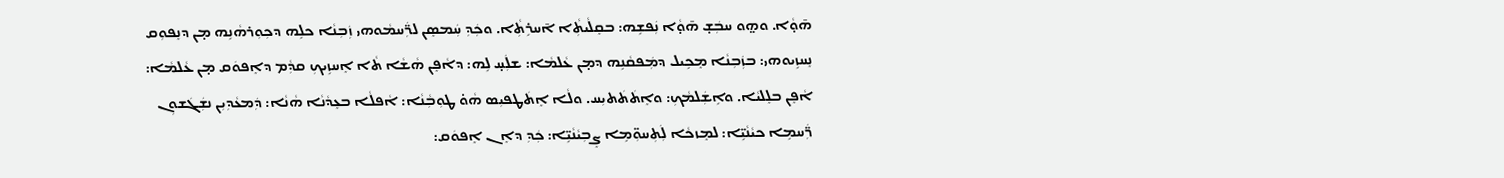ܗ̄ܘ̣ܵܐ. ܘܗ̤ܘ ܚܒܲܫ̣ ܗ̄ܘ̣ܵܐ ܢܲܦܫܹܗ: ܒܩܸܠܵܝܬܼܵܐ ܐ̄ܚܪܹܬܼܵܐ. ܘܟܲܕܼ ܚܲܡܤܸܢ ܠܪ̈ܲܚܡܵܘܗܝ ܙܲܒܼܢܵܐ ܟܠܹܗ ܕܟܼܘܼܪܗܵܢܹܗ ܡ̣ܢ ܕܢܸܦܘܼܩ ܢܸܚܙܹܝܘܗܝ: ܒܙܲܒܼܢܵܐ ܡܸܟܹܝܠ ܕܡܲܦܩܵܢܹܗ ܕܡ̣ܢ ܥܵܠܡܵܐ: ܫܠܲܚ̣ ܠܹܗ: ܕܐܵܦܸܢ ܗܵܫܵܐ ܬܵܐ ܐܸܚܙܹܝܟܼ ܩܕܼܵܡ ܕܐܸܦܘܿܩ ܡ̣ܢ ܥܵܠܡܵܐ: ܐܵܦܸܢ ܒܠܸܠܝܵܐ. ܘܐܹܫܲܠܡܵܟܼ: ܘܐܸܬܿܬܿܬܝܼܚ. ܘܠܵܐ ܐܸܬܿܛܦܝܼܣ ܗܵܘ̇ ܛܘܼܒܼܵܢܵܐ: ܐܵܦܠܵܐ ܒܥܸܕܵܢܵܐ ܗܵܢܵܐ: ܕܲܡܥܵܕܼܝܼܢ ܢܫܲܓܿܫܘܼܢ ܪ̈ܲܚܡܹܐ ܟܝܵܢܵܝܹ̈ܐ: ܠܡܸܙܟܵܐ ܠܲܬܼܚܘܼ̈ܡܹܐ ܨܸܒܼܝܵܢܵܝܹ̈ܐ: ܟܲܕܼ ܕܐܸܢ ܐܸܦܘܿܩ: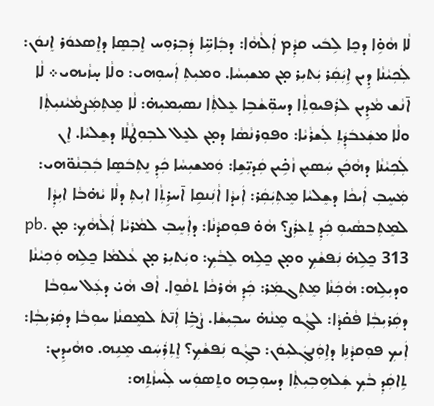ܠܵܐ ܗܵܘܹ̇ܐ ܕܟܸܐ ܠܹܒܿܝ ܩܕܼܵܡ ܐܲܠܵܗܵܐ: ܕܒܲܐܚܹ̈ܐ ܕܲܒܼܪܘܼܚ ܐܸܒܼܤܸܐ ܕܐܸܤܥܘܿܪ ܐܸܢܘܿܢ: ܠܲܟܼܝܵܢܵܐ ܕܹܝܢ ܐܹܝܲܩܲܪ ܝܲܬܝܼܪ ܡ̣ܢ ܡܫܝܼܚܵܐ. ܘܡܝܼܬܼ ܐܲܚܘܼܗܝ: ܘܠܵܐ ܚ̣ܙܵܝܗܝ܀ ܠܵܐ ܐ̄ܢܵܫ ܡܵܕܹܝܢ ܠܪܲܦܝܘܼܬܼܵܐ ܕܚܘܼ̈ܫܵܒܹܐ ܥܸܠܬܼܵܐ ܢܤܝܼܡܝܼܗ̇: ܠܵܐ ܡܸܬܼܡܲܨܡܵܝܵܢܝܼܬܼܵܐ ܘܠܵܐ ܡܫܲܥܒܿܕܲܬܼ ܠܲܫܪܵܝܵܐ: ܘܦܘܼܪܢܵܤܵܐ ܕܡ̣ܢ ܠܥܸܠ ܠܒܼܘܼܛܵܠܵܐ ܕܫܸܠܝܵܐ. ܐܸܢ ܠܲܟܼܝܵܢܵܐ ܕܗܵܟܲܢ ܚܲܤܝܼܢ ܙܵܟܹ̇ܝܢ ܩܲܕܝܼ̈ܫܹܐ: ܘܲܡܫܝܼܚܵܐ ܟܲܕܼ ܢܸܬܼܒܿܤܸܐ ܒܲܒܼܢܵܘ̈ܗܝ: ܡܲܚܸܒܼ ܐܲܝܟܵܐ ܕܫܸܠܝܵܐ ܡܸܬܼܝܲܩܲܪ: ܐܲܝܕܵܐ ܐܵܢܲܢܩܹܐ ܐ̄ܚܪܹܬܼܵܐ ܐܝܼܬܼ ܕܠܵܐ ܝܵܗ̇ܒܵܐ ܐܝܼܕܼܵܐ ܠܡܸܬܼܒܤܵܝܘܼ ܟܲܕܼ ܬܸܥܪܲܨ؟ ܗܵܘ̇ ܦܘܼܩܕܵܢܵܐ: ܕܐܲܚܸܒܼ ܠܡܵܪܝܵܐ ܐܲܠܵܗܵܟܼ: ܡ̣ܢ pb. 313 ܟ̱ܠܹܗ̇ ܢܲܦܫܵܟܼ ܘܡ̣ܢ ܟ̱ܠܹܗ ܠܸܒܵܟܼ: ܘܝܲܬܝܼܪ ܡ̣ܢ ܥܵܠܡܵܐ ܟ̱ܠܹܗ ܘܲܟܼܝܵܢܵܐ ܘܕܝܼܠܹܗ: ܗܵܟܲܢܵܐ ܡܸܬܼܓܡܲܪ: ܟܲܕܼ ܗܵܪܟܵܐ ܬܩܵܘܸܐ. ܐܵܦ ܗܵܝ̇ ܕܥܲܠ ܚܘܼܒܵܐ ܕܩܲܪܝܼܒܼܵܐ ܦܵܩ̇ܕܵܐ: ܠܓܼܵܘ ܡܸܢܵܗ̇ ܚܒܼܝܼܫܵܐ. ܨܵܒܹ̇ܐ ܐܲܢ̄ܬܿ ܠܡܸܩܢܵܐ ܚܘܼܒܵܐ ܕܩܲܪܝܼܒܼܵܐ: ܐܲܝܟܼ ܦܘܼܩܕܵܢܹܐ ܕܐܹܘܲܢܓܲܠܝܼܘܿܢ: ܒܓܼܵܘ ܢܲܦܫܵܟܼ؟ ܐܸܬܼܪܲܚܲܩ ܡܸܢܹܗ. ܘܗܵܝܕܹܝܢ: ܬܹܐܩܲܕܼ ܒܵܟܼ ܫܲܠܗܹܒܼܝܼܬܼܵܐ ܕܚܘܼܒܹܗ ܘܬܸܤܘܲܚ ܠܲܚܙܵܬܹܗ: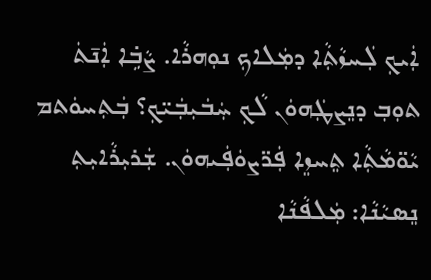ܐܲܝܟܼ ܠܲܚܙܵܬܼܵܐ ܕܡܲܠܐܟܼ ܢܘܼܗܪܵܐ. ܨܵܒܹ̇ܐ ܐܲܢ̄ܬܿ ܬܘܼܒܼ ܕܢܸܨܛܲܗܘܿܢ ܠܵܟܼ ܚܲܒܿܝܼܒܲܝ̈ܟܼ؟ ܒܲܬܼܚܘܿܬܡ ܝܵܘ̈ܡܵܬܼܵܐ ܬܸܚܙܸܐ ܦܲܪ̈ܨܘܿܦܲܝܗܘܿܢ. ܫܲܪܝܼܪܵܐܝܼܬܼ ܢܸܤܝܵܢܵܐ: ܡܲܠܦܵܢܵܐ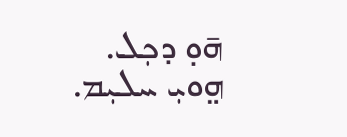ܗ̄ܘ̣ ܕܟܼܠ. ܗ̤ܘܝܼ ܚܠܝܼܡ.